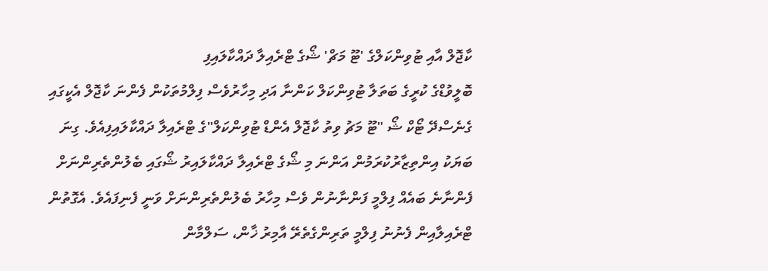ކާޖޮލް އާއި ޓުވިންކަލްގެ 'ޓޫ މަޗް' ޝޯގެ ޓްރެއިލާ ދައްކާލައިފި
ބޮލީވުޑްގެ ކުރީގެ ބަތަލާ ޓުވިންކަލް ކަންނާ އަދި މިހާރުވެސް ފިލްމުތަކުން ފެންނަ ކާޖޮލް އެކީގައި ގެނެސްދޭ ޓޯކް ޝޯ "ޓޫ މަޗު ވިތު ކާޖޮލް އެންޑް ޓުވިންކަލް"ގެ ޓްރެއިލާ ދައްކާލައިފިއެވެ. ގިނަ ބަޔަކު އިންތިޒާރުކުރަމުން އަންނަ މި ޝޯގެ ޓްރެއިލާ ދައްކާލައިރު ޝޯގައި ބެލުންތެރިންނަށް ފެންނާނެ ބައެއް ފިލްމީ ފަންނާނުން ވެސް މިހާރު ބެލުންތެރިންނަށް ވަނީ ފެނިފައެވެ. އެގޮތުން ޓްރެއިލާއިން ފެނުނު ފިލްމީ ތަރިންގެތެރޭ އާމިރު ޚާން، ސަލްމާން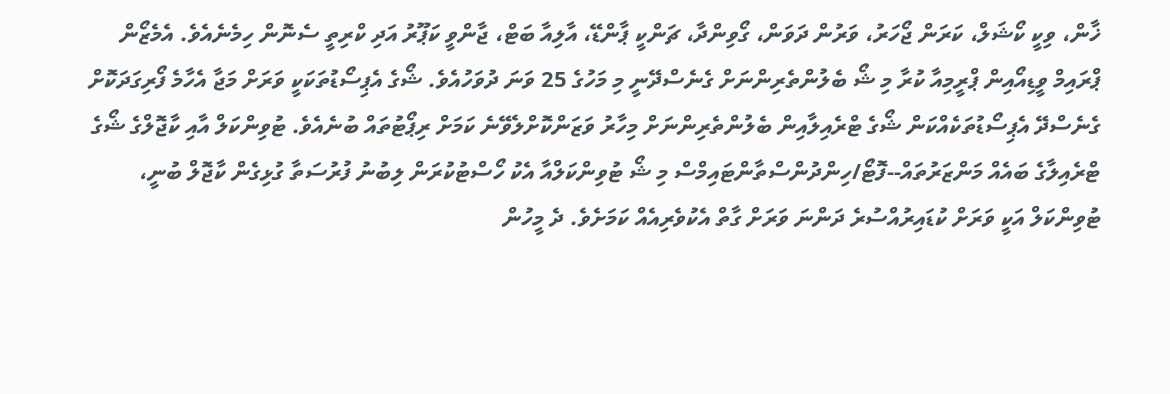ޚާން، ވިކީ ކޯޝަލް، ކަރަން ޖޯހަރު، ވަރުން ދަވަން، ގޯވިންދާ، ޗަންކީ ޕާންޑޭ، އާލިއާ ބަޓް، ޖާންވީ ކަޕޫރު އަދި ކްރިތީ ސެނޮން ހިމެނެއެވެ. އެމެޒޯން ޕްރައިމް ވީޑިއޯއިން ޕްރީމިއާ ކުރާ މި ޝޯ ބެލުންތެރިންނަށް ގެނެސްދޭނީ މި މަހުގެ 25 ވަނަ ދުވަހުއެވެ. ޝޯގެ އެޕިސޯޑުތަކަކީ ވަރަށް މަޖާ އެހާމެ ފޯރިގަދަކޮށް ގެނެސްދޭ އެޕިސޯޑުތަކެއްކަން ޝޯގެ ޓްރެއިލާއިން ބެލުންތެރިންނަށް މިހާރު ވަޒަންކޮށްލެވޭނެ ކަމަށް ރިޕޯޓުތައް ބުނެއެވެ. ޓުވިންކަލް އާއި ކާޖޮލްގެ ޝޯގެ ޓްރެއިލާގެ ބައެއް މަންޒަރުތައް--ފޮޓޯ/ހިންދުންސްތާންޓައިމްސް މި ޝޯ ޓުވިންކަލްއާ އެކު ހޯސްޓުކުރަން ލިބުނު ފުރުސަތާ ގުޅިގެން ކާޖޮލް ބުނީ، ޓުވިންކަލް އަކީ ވަރަށް ކުޑައިރުއްސުރެ ދަންނަ ވަރަށް ގާތް އެކުވެރިއެއް ކަމަށެވެ. ދެ މީހުން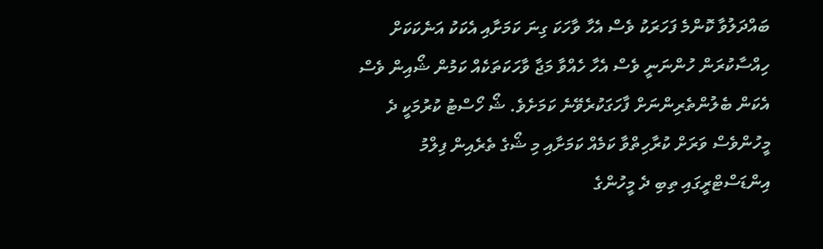ބައްދަލުވާ ކޮންމެ ފަހަރަކު ވެސް އެހާ ވާހަކަ ގިނަ ކަމަށާއި އެކަކު އަނެކަކަށް ހިއްސާކުރަން ހުންނަނީ ވެސް އެހާ ހެއްވާ މަޖާ ވާހަކަތަކެއް ކަމުން ޝޯއިން ވެސް އެކަން ބެލުންތެރިންނަށް ފާހަގަކުރެވޭނެ ކަމަށެވެ. ޝޯ ހޯސްޓު ކުރުމަކީ ދެ މީހުންވެސް ވަރަށް ކުރާހިތްވާ ކަމެއް ކަމަށާއި މި ޝޯގެ ތެރެއިން ފިލްމު އިންޑަސްޓްރީގައި ތިބި ދެ މީހުންގެ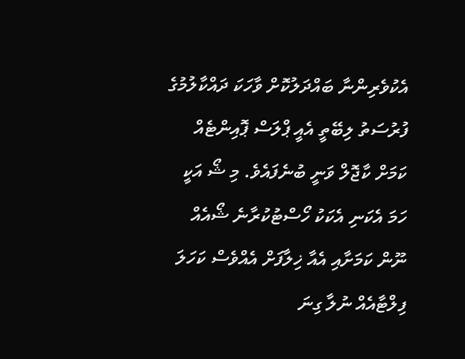އެކުވެރިންނާ ބައްދަލުކޮށް ވާހަކަ ދައްކާލުމުގެ ފުރުސަތު ލިބޭތީ އެއީ ޕްލަސް ޕޮއިންޓެއް ކަމަށް ކާޖޮލް ވަނީ ބުނެފައެވެ. މި ޝޯ އަކީ ހަމަ އެކަނި އެކަކު ހޯސްޓުކުރާނެ ޝޯއެއް ނޫން ކަމަށާއި އެއާ ޚިލާފަށް އެއްވެސް ކަހަލަ ފިލްޓާއެއް ނުލާ ގިނަ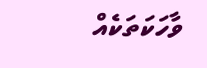ވާހަކަތަކެއް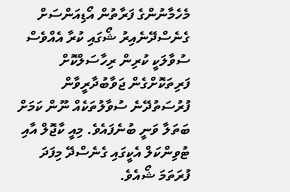މެހެމާނުންގެ ފަރާތުން އޯޑިއަންސަށް ގެނެސްދޭނެއިރު ޝޯގައި ކުރާ އެއްވެސް ސުވާލަކީ ކުރިން ރިހާސަލްކޮށް ފަރިތަކޮށްގެން ޖަވާބުދާރީވާން ފުރުސަތުދޭނެ ސުވާލުތަކެއް ނޫން ކަމަށް ބަތަލާ ވަނީ ބުނެފައެވެ. މިއީ ކާޖޮލް އާއި ޓުވިންކަލް އެކީގައި ގެނެސްދޭ މިފަދަ ފުރަތަމަ ޝޯއެވެ.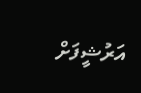އަރުޝީފަށް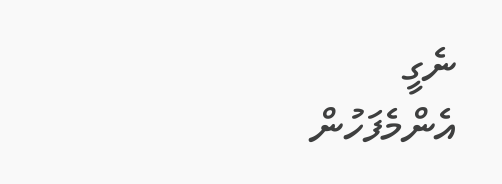ނެގީ
އެންމެފަހުން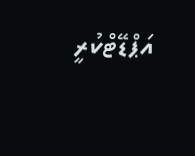އަޕްޑޭޓްކުރީ